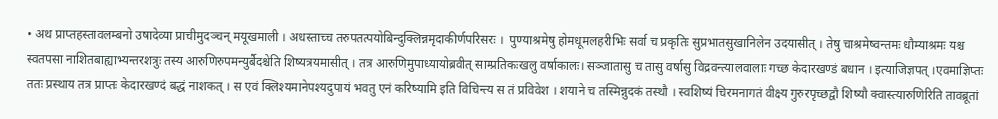• अथ प्राप्तहस्तावलम्बनो उषादेव्या प्राचीमुदञ्चन् मयूखमाली । अधस्ताच्च तरुपतत्पयोबिन्दुक्लिन्नमृदाकीर्णपरिसरः ।  पुण्याश्रमेषु होमधूमलहरीभिः सर्वा च प्रकृतिः सुप्रभातसुखानिलेन उदयासीत् । तेषु चाश्रमेष्वन्तमः धौम्याश्रमः यश्च स्वतपसा नाशितबाह्याभ्यन्तरशत्रुः तस्य आरुणिरुपमन्युर्बैदश्चेति शिष्यत्रयमासीत् । तत्र आरुणिमुपाध्यायोब्रवीत् साम्प्रतिकःखलु वर्षाकालः। सञ्जातासु च तासु वर्षासु विद्रवन्त्यालवालाः गच्छ केदारखण्डं बधान । इत्याजिज्ञपत् ।एवमाज्ञिप्तः ततः प्रस्थाय तत्र प्राप्तः केदारखण्दं बद्धं नाशकत् । स एवं क्लिश्यमानेपश्यदुपायं भवतु एनं करिष्यामि इति विचिन्त्य स तं प्रविवेश । शयाने च तस्मिन्नुदकं तस्थौ । स्वशिष्यं चिरमनागतं वीक्ष्य गुरुरपृच्छद्वौ शिष्यौ क्वास्त्यारुणिरिति तावब्रूतां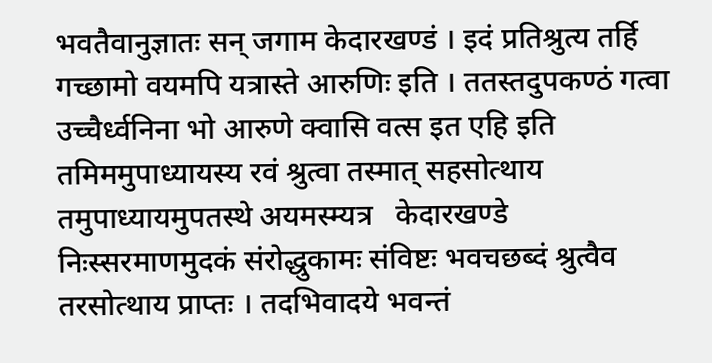भवतैवानुज्ञातः सन् जगाम केदारखण्डं । इदं प्रतिश्रुत्य तर्हि गच्छामो वयमपि यत्रास्ते आरुणिः इति । ततस्तदुपकण्ठं गत्वा उच्चैर्ध्वनिना भो आरुणे क्वासि वत्स इत एहि इति तमिममुपाध्यायस्य रवं श्रुत्वा तस्मात् सहसोत्थाय तमुपाध्यायमुपतस्थे अयमस्म्यत्र   केदारखण्डे निःस्सरमाणमुदकं संरोद्धुकामः संविष्टः भवचछब्दं श्रुत्वैव तरसोत्थाय प्राप्तः । तदभिवादये भवन्तं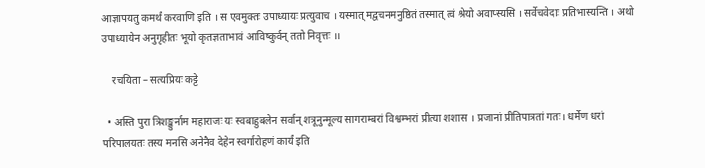आज्ञापयतु कमर्थं करवाणि इति । स एवमुक्तः उपाध्यायः प्रत्युवाच । यस्मात् मद्वचनमनुष्ठितं तस्मात् त्वं श्रेयो अवाप्स्यसि । सर्वेचवेदाः प्रतिभास्यन्ति । अथो उपाध्यायेन अनुगृहीतः भूयो कृतज्ञताभावं आविष्कुर्वन् ततो निवृत्तः ।।

    रचयिता – सत्यप्रियः कट्टे

  • अस्ति पुरा त्रिशङ्कुर्नाम महाराजः यः स्वबाहुबलेन सर्वान् शत्रूनुन्मूल्य सागराम्बरां विश्वम्भरां प्रीत्या शशास । प्रजानां प्रीतिपात्रतां गतः। धर्मेण धरां परिपालयतः तस्य मनसि अनेनैव देहेन स्वर्गारोहणं कार्यं इति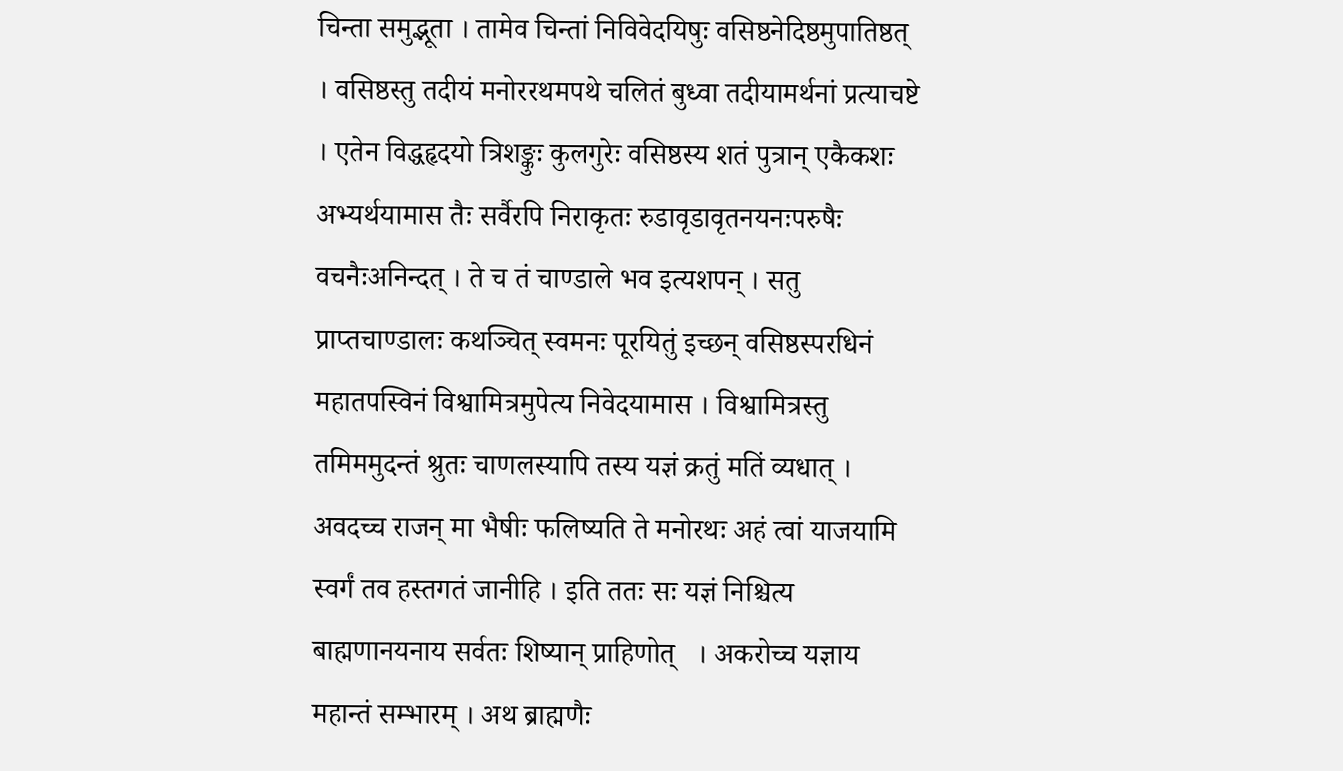चिन्ता समुद्भूता । तामेव चिन्तां निविवेदयिषुः वसिष्ठनेदिष्ठमुपातिष्ठत् । वसिष्ठस्तु तदीयं मनोररथमपथे चलितं बुध्वा तदीयामर्थनां प्रत्याचष्टे । एतेन विद्धहृदयो त्रिशङ्कुः कुलगुरेः वसिष्ठस्य शतं पुत्रान् एकैकशः अभ्यर्थयामास तैः सर्वैरपि निराकृतः रुडावृडावृतनयनःपरुषैः वचनैःअनिन्दत् । ते च तं चाण्डाले भव इत्यशपन् । सतु प्राप्तचाण्डालः कथञ्चित् स्वमनः पूरयितुं इच्छन् वसिष्ठस्परधिनं महातपस्विनं विश्वामित्रमुपेत्य निवेदयामास । विश्वामित्रस्तु तमिममुदन्तं श्रुतः चाणलस्यापि तस्य यज्ञं क्रतुं मतिं व्यधात् । अवदच्च राजन् मा भैषीः फलिष्यति ते मनोरथः अहं त्वां याजयामि स्वर्गं तव हस्तगतं जानीहि । इति ततः सः यज्ञं निश्चित्य बाह्मणानयनाय सर्वतः शिष्यान् प्राहिणोत्   । अकरोच्च यज्ञाय महान्तं सम्भारम् । अथ ब्राह्मणैः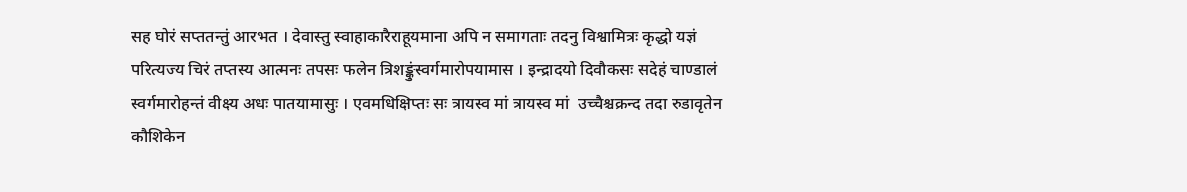सह घोरं सप्ततन्तुं आरभत । देवास्तु स्वाहाकारैराहूयमाना अपि न समागताः तदनु विश्वामित्रः कृद्धो यज्ञं परित्यज्य चिरं तप्तस्य आत्मनः तपसः फलेन त्रिशङ्कुंस्वर्गमारोपयामास । इन्द्रादयो दिवौकसः सदेहं चाण्डालं स्वर्गमारोहन्तं वीक्ष्य अधः पातयामासुः । एवमधिक्षिप्तः सः त्रायस्व मां त्रायस्व मां  उच्चैश्चक्रन्द तदा रुडावृतेन कौशिकेन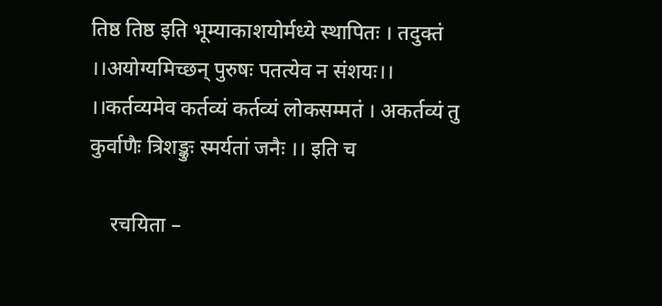तिष्ठ तिष्ठ इति भूम्याकाशयोर्मध्ये स्थापितः । तदुक्तं ।।अयोग्यमिच्छन् पुरुषः पतत्येव न संशयः।। ।।कर्तव्यमेव कर्तव्यं कर्तव्यं लोकसम्मतं । अकर्तव्यं तु कुर्वाणैः त्रिशङ्कुः स्मर्यतां जनैः ।। इति च

    रचयिता –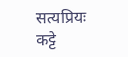सत्यप्रियः कट्टे